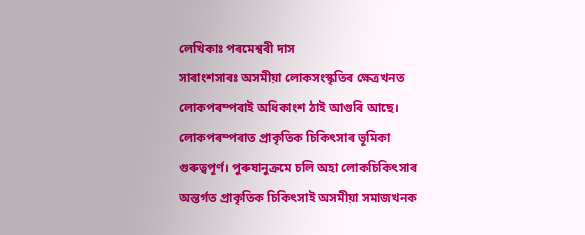লেখিকাঃ পৰমেশ্বৰী দাস
সাৰাংশসাৰঃ অসমীয়া লোকসংস্কৃতিৰ ক্ষেত্ৰখনত লোকপৰম্পৰাই অধিকাংশ ঠাই আগুৰি আছে। লোকপৰম্পৰাত প্ৰাকৃতিক চিকিৎসাৰ ভূমিকা গুৰুত্বপূৰ্ণ। পুৰুষানুক্ৰমে চলি অহা লোকচিকিৎসাৰ অন্তৰ্গত প্ৰাকৃতিক চিকিৎসাই অসমীয়া সমাজখনক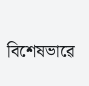বিশেষভাৱে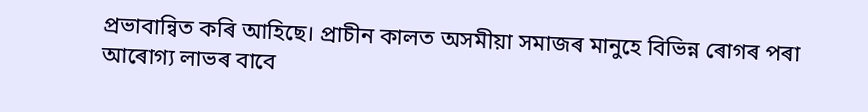প্ৰভাবান্বিত কৰি আহিছে। প্ৰাচীন কালত অসমীয়া সমাজৰ মানুহে বিভিন্ন ৰোগৰ পৰা আৰোগ্য লাভৰ বাবে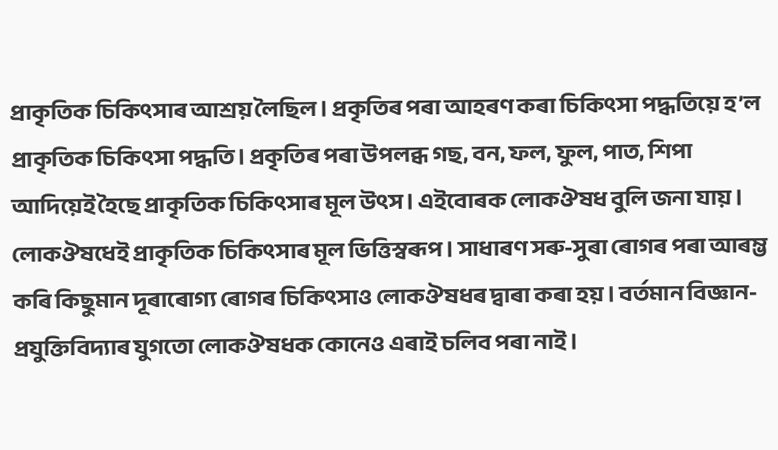প্ৰাকৃতিক চিকিৎসাৰ আশ্ৰয় লৈছিল। প্ৰকৃতিৰ পৰা আহৰণ কৰা চিকিৎসা পদ্ধতিয়ে হ’ল প্ৰাকৃতিক চিকিৎসা পদ্ধতি। প্ৰকৃতিৰ পৰা উপলব্ধ গছ, বন, ফল, ফুল, পাত, শিপা আদিয়েই হৈছে প্ৰাকৃতিক চিকিৎসাৰ মূল উৎস। এইবোৰক লোকঔষধ বুলি জনা যায়। লোকঔষধেই প্ৰাকৃতিক চিকিৎসাৰ মূল ভিত্তিস্বৰূপ। সাধাৰণ সৰু-সুৰা ৰোগৰ পৰা আৰম্ভ কৰি কিছুমান দূৰাৰোগ্য ৰোগৰ চিকিৎসাও লোকঔষধৰ দ্বাৰা কৰা হয়। বৰ্তমান বিজ্ঞান-প্ৰযুক্তিবিদ্যাৰ যুগতো লোকঔষধক কোনেও এৰাই চলিব পৰা নাই।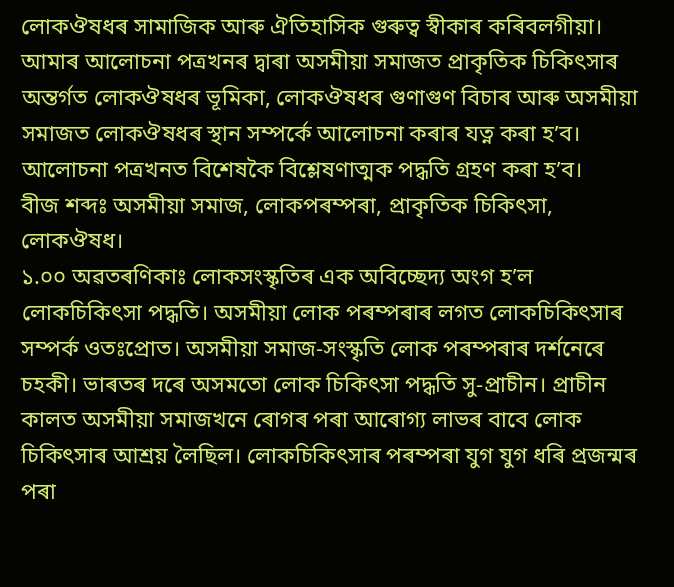লোকঔষধৰ সামাজিক আৰু ঐতিহাসিক গুৰুত্ব স্বীকাৰ কৰিবলগীয়া। আমাৰ আলোচনা পত্ৰখনৰ দ্বাৰা অসমীয়া সমাজত প্ৰাকৃতিক চিকিৎসাৰ অন্তৰ্গত লোকঔষধৰ ভূমিকা, লোকঔষধৰ গুণাগুণ বিচাৰ আৰু অসমীয়া সমাজত লোকঔষধৰ স্থান সম্পৰ্কে আলোচনা কৰাৰ যত্ন কৰা হ’ব। আলোচনা পত্ৰখনত বিশেষকৈ বিশ্লেষণাত্মক পদ্ধতি গ্ৰহণ কৰা হ’ব।
বীজ শব্দঃ অসমীয়া সমাজ, লোকপৰম্পৰা, প্ৰাকৃতিক চিকিৎসা, লোকঔষধ।
১.০০ অৱতৰণিকাঃ লোকসংস্কৃতিৰ এক অবিচ্ছেদ্য অংগ হ’ল লোকচিকিৎসা পদ্ধতি। অসমীয়া লোক পৰম্পৰাৰ লগত লোকচিকিৎসাৰ সম্পৰ্ক ওতঃপ্ৰোত। অসমীয়া সমাজ-সংস্কৃতি লোক পৰম্পৰাৰ দৰ্শনেৰে চহকী। ভাৰতৰ দৰে অসমতো লোক চিকিৎসা পদ্ধতি সু-প্ৰাচীন। প্ৰাচীন কালত অসমীয়া সমাজখনে ৰোগৰ পৰা আৰোগ্য লাভৰ বাবে লোক চিকিৎসাৰ আশ্ৰয় লৈছিল। লোকচিকিৎসাৰ পৰম্পৰা যুগ যুগ ধৰি প্ৰজন্মৰ পৰা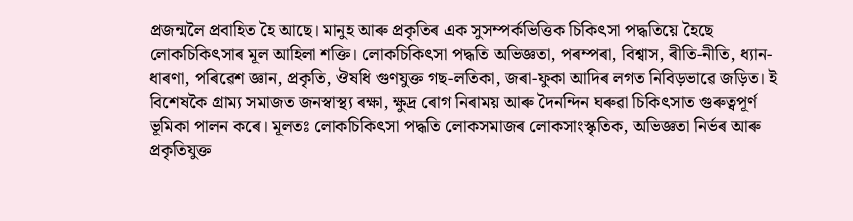প্ৰজন্মলৈ প্ৰবাহিত হৈ আছে। মানুহ আৰু প্ৰকৃতিৰ এক সুসম্পৰ্কভিত্তিক চিকিৎসা পদ্ধতিয়ে হৈছে লোকচিকিৎসাৰ মূল আহিলা শক্তি। লোকচিকিৎসা পদ্ধতি অভিজ্ঞতা, পৰম্পৰা, বিশ্বাস, ৰীতি-নীতি, ধ্যান-ধাৰণা, পৰিৱেশ জ্ঞান, প্ৰকৃতি, ঔষধি গুণযুক্ত গছ-লতিকা, জৰা-ফুকা আদিৰ লগত নিবিড়ভাৱে জড়িত। ই বিশেষকৈ গ্ৰাম্য সমাজত জনস্বাস্থ্য ৰক্ষা, ক্ষুদ্ৰ ৰোগ নিৰাময় আৰু দৈনন্দিন ঘৰুৱা চিকিৎসাত গুৰুত্বপূৰ্ণ ভূমিকা পালন কৰে। মূলতঃ লোকচিকিৎসা পদ্ধতি লোকসমাজৰ লোকসাংস্কৃতিক, অভিজ্ঞতা নিৰ্ভৰ আৰু প্ৰকৃতিযুক্ত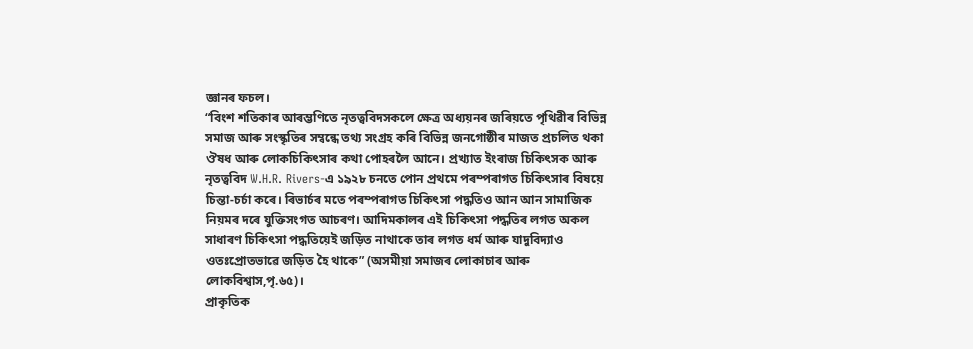জ্ঞানৰ ফচল।
“বিংশ শতিকাৰ আৰম্ভণিতে নৃতত্ববিদসকলে ক্ষেত্ৰ অধ্যয়নৰ জৰিয়তে পৃথিৱীৰ বিভিন্ন সমাজ আৰু সংস্কৃতিৰ সম্বন্ধে তথ্য সংগ্ৰহ কৰি বিভিন্ন জনগোষ্ঠীৰ মাজত প্ৰচলিত থকা ঔষধ আৰু লোকচিকিৎসাৰ কথা পোহৰলৈ আনে। প্ৰখ্যাত ইংৰাজ চিকিৎসক আৰু নৃতত্ববিদ W.H.R. Rivers-এ ১৯২৮ চনতে পোন প্ৰথমে পৰম্পৰাগত চিকিৎসাৰ বিষয়ে চিন্তা-চৰ্চা কৰে। ৰিভাৰ্চৰ মতে পৰম্পৰাগত চিকিৎসা পদ্ধতিও আন আন সামাজিক নিয়মৰ দৰে যুক্তিসংগত আচৰণ। আদিমকালৰ এই চিকিৎসা পদ্ধতিৰ লগত অকল সাধাৰণ চিকিৎসা পদ্ধতিয়েই জড়িত নাথাকে তাৰ লগত ধৰ্ম আৰু যাদুবিদ্যাও ওতঃপ্ৰোতভাৱে জড়িত হৈ থাকে” (অসমীয়া সমাজৰ লোকাচাৰ আৰু লোকবিশ্বাস,পৃ.৬৫)।
প্ৰাকৃতিক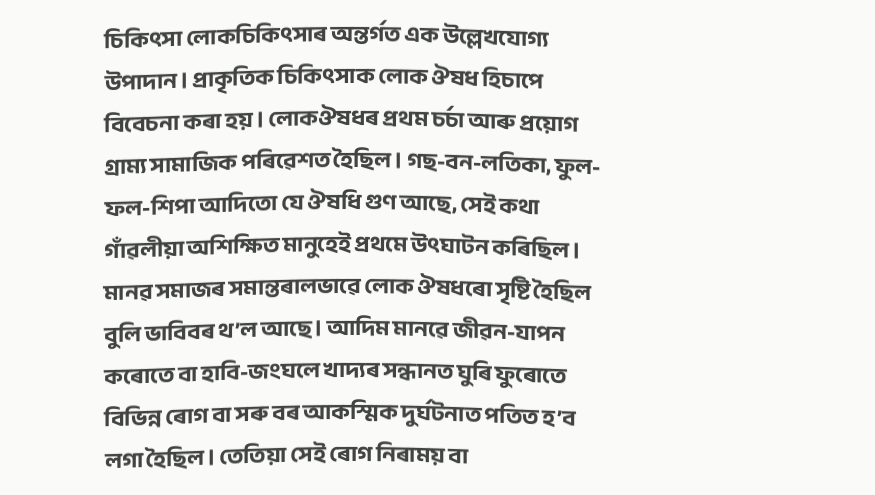চিকিৎসা লোকচিকিৎসাৰ অন্তৰ্গত এক উল্লেখযোগ্য উপাদান। প্ৰাকৃতিক চিকিৎসাক লোক ঔষধ হিচাপে বিবেচনা কৰা হয়। লোকঔষধৰ প্ৰথম চৰ্চা আৰু প্ৰয়োগ গ্ৰাম্য সামাজিক পৰিৱেশত হৈছিল। গছ-বন-লতিকা, ফুল-ফল-শিপা আদিতো যে ঔষধি গুণ আছে, সেই কথা গাঁৱলীয়া অশিক্ষিত মানুহেই প্ৰথমে উৎঘাটন কৰিছিল। মানৱ সমাজৰ সমান্তৰালভাৱে লোক ঔষধৰো সৃষ্টি হৈছিল বুলি ভাবিবৰ থ’ল আছে। আদিম মানৱে জীৱন-যাপন কৰোতে বা হাবি-জংঘলে খাদ্যৰ সন্ধানত ঘুৰি ফুৰোতে বিভিন্ন ৰোগ বা সৰু বৰ আকস্মিক দুৰ্ঘটনাত পতিত হ’ব লগা হৈছিল। তেতিয়া সেই ৰোগ নিৰাময় বা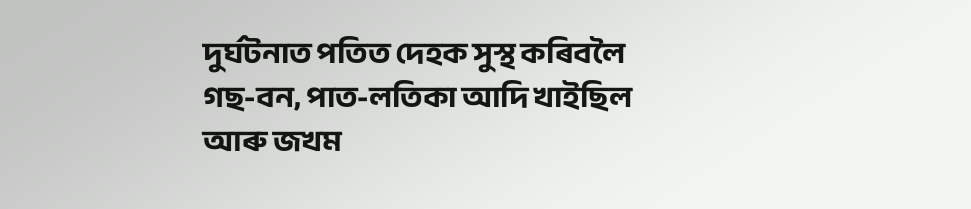দুৰ্ঘটনাত পতিত দেহক সুস্থ কৰিবলৈ গছ-বন, পাত-লতিকা আদি খাইছিল আৰু জখম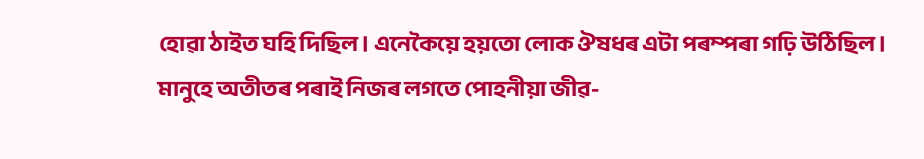হোৱা ঠাইত ঘহি দিছিল। এনেকৈয়ে হয়তো লোক ঔষধৰ এটা পৰম্পৰা গঢ়ি উঠিছিল।
মানুহে অতীতৰ পৰাই নিজৰ লগতে পোহনীয়া জীৱ-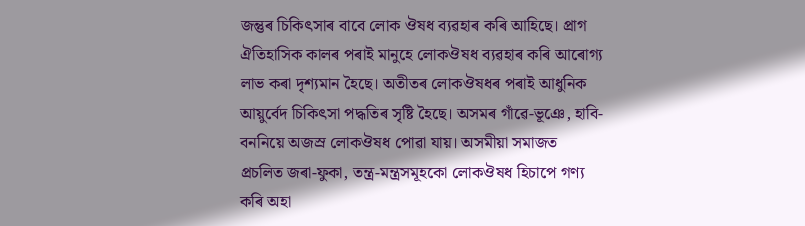জন্তুৰ চিকিৎসাৰ বাবে লোক ঔষধ ব্যৱহাৰ কৰি আহিছে। প্ৰাগ ঐতিহাসিক কালৰ পৰাই মানুহে লোকঔষধ ব্যৱহাৰ কৰি আৰোগ্য লাভ কৰা দৃশ্যমান হৈছে। অতীতৰ লোকঔষধৰ পৰাই আধুনিক আয়ুৰ্বেদ চিকিৎসা পদ্ধতিৰ সৃষ্টি হৈছে। অসমৰ গাঁৱে-ভূঞে, হাবি-বননিয়ে অজস্ৰ লোকঔষধ পোৱা যায়। অসমীয়া সমাজত প্ৰচলিত জৰা-ফুকা, তন্ত্ৰ-মন্ত্ৰসমূহকো লোকঔষধ হিচাপে গণ্য কৰি অহা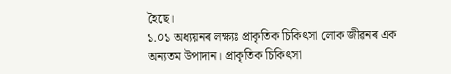হৈছে।
১.০১ অধ্যয়নৰ লক্ষ্যঃ প্ৰাকৃতিক চিকিৎসা লোক জীৱনৰ এক অন্যতম উপাদান। প্ৰাকৃতিক চিকিৎসা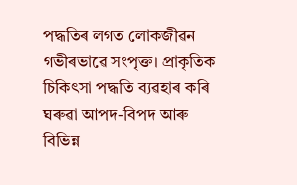পদ্ধতিৰ লগত লোকজীৱন গভীৰভাৱে সংপৃক্ত। প্ৰাকৃতিক চিকিৎসা পদ্ধতি ব্যৱহাৰ কৰি ঘৰুৱা আপদ-বিপদ আৰু বিভিন্ন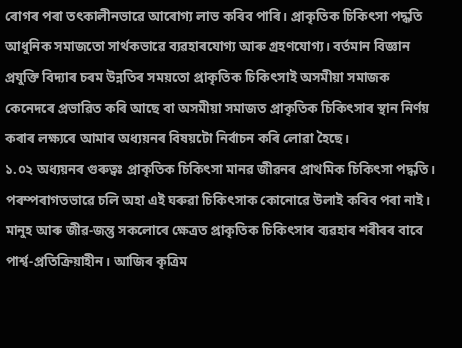ৰোগৰ পৰা তৎকালীনভাৱে আৰোগ্য লাভ কৰিব পাৰি। প্ৰাকৃতিক চিকিৎসা পদ্ধতি আধুনিক সমাজতো সাৰ্থকভাৱে ব্যৱহাৰযোগ্য আৰু গ্ৰহণযোগ্য। বৰ্তমান বিজ্ঞান প্ৰযুক্তি বিদ্যাৰ চৰম উন্নতিৰ সময়তো প্ৰাকৃতিক চিকিৎসাই অসমীয়া সমাজক কেনেদৰে প্ৰভাৱিত কৰি আছে বা অসমীয়া সমাজত প্ৰাকৃতিক চিকিৎসাৰ স্থান নিৰ্ণয় কৰাৰ লক্ষ্যৰে আমাৰ অধ্যয়নৰ বিষয়টো নিৰ্বাচন কৰি লোৱা হৈছে।
১.০২ অধ্যয়নৰ গুৰুত্বঃ প্ৰাকৃতিক চিকিৎসা মানৱ জীৱনৰ প্ৰাথমিক চিকিৎসা পদ্ধতি। পৰম্পৰাগতভাৱে চলি অহা এই ঘৰুৱা চিকিৎসাক কোনোৱে উলাই কৰিব পৰা নাই। মানুহ আৰু জীৱ-জন্তু সকলোৰে ক্ষেত্ৰত প্ৰাকৃতিক চিকিৎসাৰ ব্যৱহাৰ শৰীৰৰ বাবে পাৰ্শ্ব-প্ৰতিক্ৰিয়াহীন। আজিৰ কৃত্ৰিম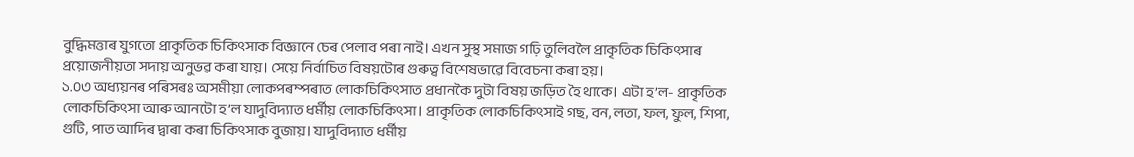বুদ্ধিমত্তাৰ যুগতো প্ৰাকৃতিক চিকিৎসাক বিজ্ঞানে চেৰ পেলাব পৰা নাই। এখন সুস্থ সমাজ গঢ়ি তুলিবলৈ প্ৰাকৃতিক চিকিৎসাৰ প্ৰয়োজনীয়তা সদায় অনুভৱ কৰা যায়। সেয়ে নিৰ্বাচিত বিষয়টোৰ গুৰুত্ব বিশেষভাৱে বিবেচনা কৰা হয়।
১.০৩ অধ্যয়নৰ পৰিসৰঃ অসমীয়া লোকপৰম্পৰাত লোকচিকিৎসাত প্ৰধানকৈ দুটা বিষয় জড়িত হৈ থাকে। এটা হ’ল- প্ৰাকৃতিক লোকচিকিৎসা আৰু আনটো হ’ল যাদুবিদ্যাত ধৰ্মীয় লোকচিকিৎসা। প্ৰাকৃতিক লোকচিকিৎসাই গছ, বন, লতা, ফল, ফুল, শিপা, গুটি, পাত আদিৰ দ্বাৰা কৰা চিকিৎসাক বুজায়। যাদুবিদ্যাত ধৰ্মীয়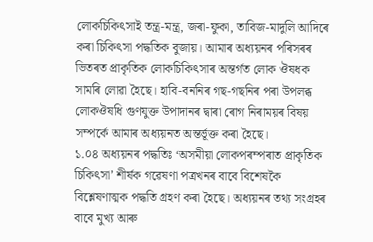লোকচিকিৎসাই তন্ত্ৰ-মন্ত্ৰ, জৰা-ফুকা, তাবিজ-মাদুলি আদিৰে কৰা চিকিৎসা পদ্ধতিক বুজায়। আমাৰ অধ্যয়নৰ পৰিসৰৰ ভিতৰত প্ৰাকৃতিক লোকচিকিৎসাৰ অন্তৰ্গত লোক ঔষধক সামৰি লোৱা হৈছে। হাবি-বননিৰ গছ-গছনিৰ পৰা উপলব্ধ লোকঔষধি গুণযুক্ত উপাদানৰ দ্বাৰা ৰোগ নিৰাময়ৰ বিষয় সম্পৰ্কে আমাৰ অধ্যয়নত অন্তৰ্ভূক্ত কৰা হৈছে।
১.০৪ অধ্যয়নৰ পদ্ধতিঃ ‘অসমীয়া লোকপৰম্পৰাত প্ৰাকৃতিক চিকিৎসা’ শীৰ্ষক গৱেষণা পত্ৰখনৰ বাবে বিশেষকৈ বিশ্লেষণাত্মক পদ্ধতি গ্ৰহণ কৰা হৈছে। অধ্যয়নৰ তথ্য সংগ্ৰহৰ বাবে মুখ্য আৰু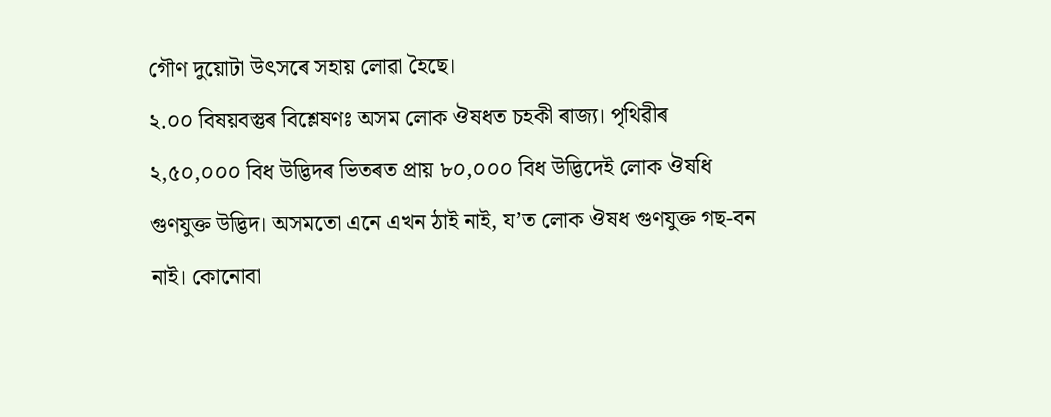গৌণ দুয়োটা উৎসৰে সহায় লোৱা হৈছে।
২.০০ বিষয়বস্তুৰ বিশ্লেষণঃ অসম লোক ঔষধত চহকী ৰাজ্য। পৃথিৱীৰ ২,৫০,০০০ বিধ উদ্ভিদৰ ভিতৰত প্ৰায় ৮০,০০০ বিধ উদ্ভিদেই লোক ঔষধি গুণযুক্ত উদ্ভিদ। অসমতো এনে এখন ঠাই নাই, য’ত লোক ঔষধ গুণযুক্ত গছ-বন নাই। কোনোবা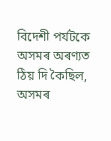বিদেশী পৰ্যটকে অসমৰ অৰণ্যত ঠিয় দি কৈছিল, অসমৰ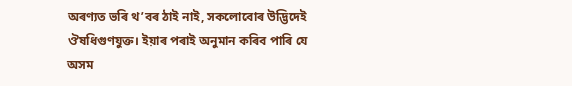অৰণ্যত ভৰি থ’বৰ ঠাই নাই, সকলোবোৰ উদ্ভিদেই ঔষধিগুণযুক্ত। ইয়াৰ পৰাই অনুমান কৰিব পাৰি যে অসম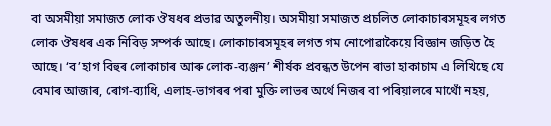বা অসমীয়া সমাজত লোক ঔষধৰ প্ৰভাৱ অতুলনীয়। অসমীয়া সমাজত প্ৰচলিত লোকাচাৰসমূহৰ লগত লোক ঔষধৰ এক নিবিড় সম্পৰ্ক আছে। লোকাচাৰসমূহৰ লগত গম নোপোৱাকৈয়ে বিজ্ঞান জড়িত হৈ আছে। ‘ব’হাগ বিহুৰ লোকাচাৰ আৰু লোক-ব্যঞ্জন’ শীৰ্ষক প্ৰবন্ধত উপেন ৰাভা হাকাচাম এ লিখিছে যে বেমাৰ আজাৰ, ৰোগ-ব্যাধি, এলাহ-ভাগৰৰ পৰা মুক্তি লাভৰ অৰ্থে নিজৰ বা পৰিয়ালৰে মাথোঁ নহয়,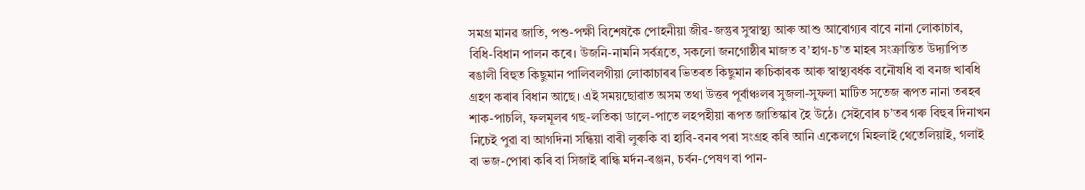সমগ্ৰ মানৱ জাতি, পশু-পক্ষী বিশেষকৈ পোহনীয়া জীৱ-জন্তুৰ সুস্বাস্থ্য আৰু আশু আৰোগ্যৰ বাবে নানা লোকাচাৰ, বিধি-বিধান পালন কৰে। উজনি-নামনি সৰ্বত্ৰতে, সকলো জনগোষ্ঠীৰ মাজত ব’হাগ-চ’ত মাহৰ সংক্ৰান্তিত উদ্যাপিত ৰঙালী বিহুত কিছুমান পালিবলগীয়া লোকাচাৰৰ ভিতৰত কিছুমান ৰুচিকাৰক আৰু স্বাস্থ্যবৰ্ধক বনৌষধি বা বনজ খাৰধি গ্ৰহণ কৰাৰ বিধান আছে। এই সময়ছোৱাত অসম তথা উত্তৰ পূৰ্বাঞ্চলৰ সুজলা-সুফলা মাটিত সতেজ ৰূপত নানা তৰহৰ শাক-পাচলি, ফলমূলৰ গছ-লতিকা ডালে-পাতে লহপহীয়া ৰূপত জাতিস্কাৰ হৈ উঠে। সেইবোৰ চ’তৰ গৰু বিহুৰ দিনাখন নিচেই পুৱা বা আগদিনা সন্ধিয়া বাৰী লুৰুকি বা হাবি-বনৰ পৰা সংগ্ৰহ কৰি আনি একেলগে মিহলাই থেতেলিয়াই, গলাই বা ভজ-পোৰা কৰি বা সিজাই ৰান্ধি মৰ্দন-ৰঞ্জন, চৰ্বন-পেষণ বা পান-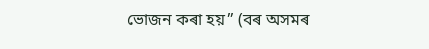ভোজন কৰা হয়” (বৰ অসমৰ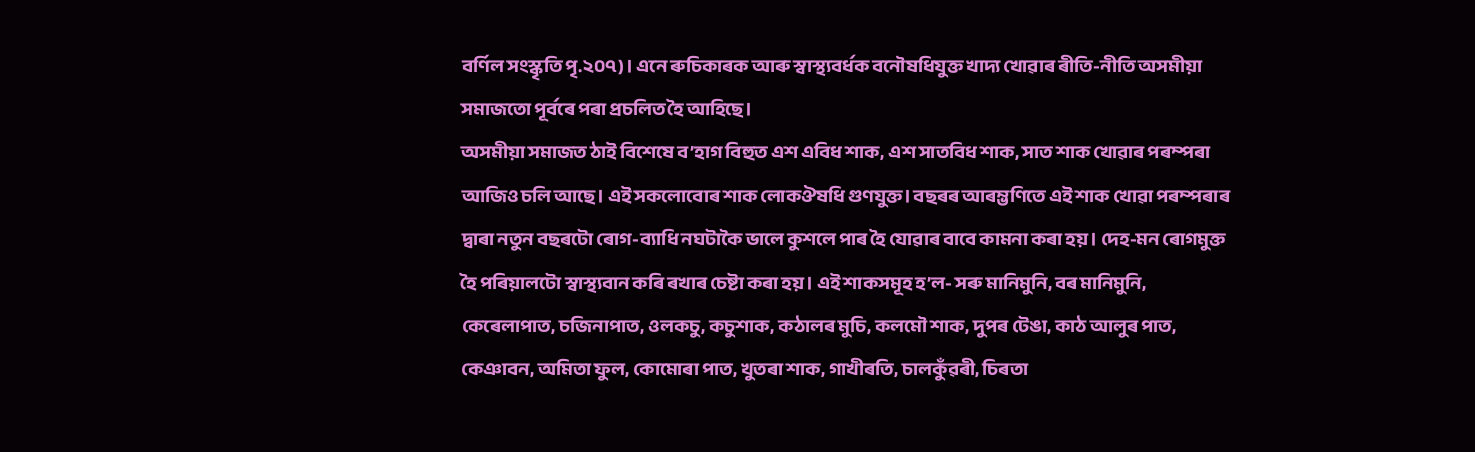বৰ্ণিল সংস্কৃতি পৃ.২০৭)। এনে ৰুচিকাৰক আৰু স্বাস্থ্যবৰ্ধক বনৌষধিযুক্ত খাদ্য খোৱাৰ ৰীতি-নীতি অসমীয়া সমাজতো পূৰ্বৰে পৰা প্ৰচলিত হৈ আহিছে।
অসমীয়া সমাজত ঠাই বিশেষে ব’হাগ বিহুত এশ এবিধ শাক, এশ সাতবিধ শাক, সাত শাক খোৱাৰ পৰম্পৰা আজিও চলি আছে। এই সকলোবোৰ শাক লোকঔষধি গুণযুক্ত। বছৰৰ আৰম্ভণিতে এই শাক খোৱা পৰম্পৰাৰ দ্বাৰা নতুন বছৰটো ৰোগ-ব্যাধি নঘটাকৈ ভালে কুশলে পাৰ হৈ যোৱাৰ বাবে কামনা কৰা হয়। দেহ-মন ৰোগমুক্ত হৈ পৰিয়ালটো স্বাস্থ্যবান কৰি ৰখাৰ চেষ্টা কৰা হয়। এই শাকসমূহ হ’ল- সৰু মানিমুনি, বৰ মানিমুনি, কেৰেলাপাত, চজিনাপাত, ওলকচু, কচুশাক, কঠালৰ মুচি, কলমৌ শাক, দুপৰ টেঙা, কাঠ আলুৰ পাত, কেঞাবন, অমিতা ফুল, কোমোৰা পাত, খুতৰা শাক, গাখীৰতি, চালকুঁৱৰী, চিৰতা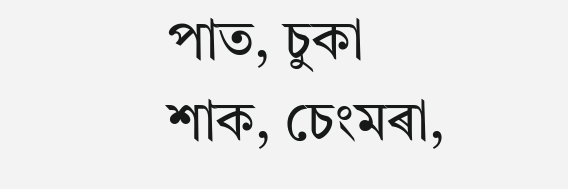পাত, চুকা শাক, চেংমৰা,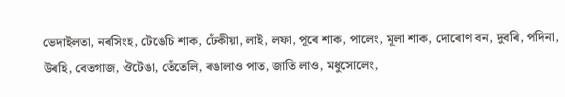ভেদাইলতা, নৰসিংহ, টেঙেচি শাক, ঢেঁকীয়া, লাই, লফা, পূৰে শাক, পালেং, মূলা শাক, দোৰোণ বন, দুবৰি, পদিনা, উৰহি, বেতগাজ, ঔটেঙা, তেঁতেলি, ৰঙালাও পাত, জাতি লাও, মধুসোলেং,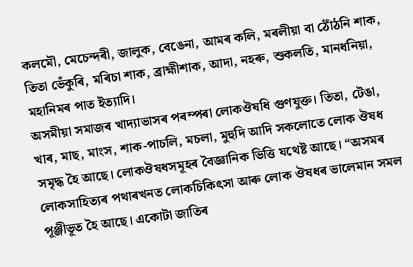কলমৌ, মেচেন্দৰী, জালুক, বেঙেনা, আমৰ কলি, মৰলীয়া বা ঠোঁঠনি শাক, তিতা ভেঁকুৰি, মৰিচা শাক, ব্ৰাহ্মীশাক, আদা, নহৰু, শুকলতি, মানধনিয়া, মহানিমৰ পাত ইত্যাদি।
অসমীয়া সমাজৰ খাদ্যাভাসৰ পৰম্পৰা লোকঔষধি গুণযুক্ত। তিতা, টেঙা, খাৰ, মাছ, মাংস, শাক-পাচলি, মচলা, মুহুদি আদি সকলোতে লোক ঔষধ সমৃদ্ধ হৈ আছে। লোকঔষধসমূহৰ বৈজ্ঞানিক ভিত্তি যথেষ্ট আছে। “অসমৰ লোকসাহিত্যৰ পথাৰখনত লোকচিকিৎসা আৰু লোক ঔষধৰ ভালেমান সমল পূঞ্জীভূত হৈ আছে। একোটা জাতিৰ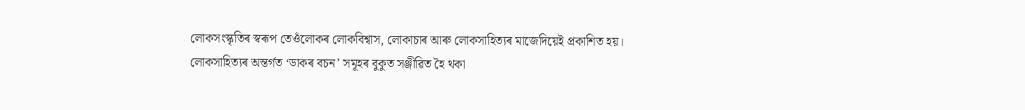লোকসংস্কৃতিৰ স্বৰূপ তেওঁলোকৰ লোকবিশ্বাস, লোকাচাৰ আৰু লোকসাহিত্যৰ মাজেদিয়েই প্ৰকাশিত হয়। লোকসাহিত্যৰ অন্তৰ্গত ‘ডাকৰ বচন’ সমূহৰ বুকুত সঞ্জীৱিত হৈ থকা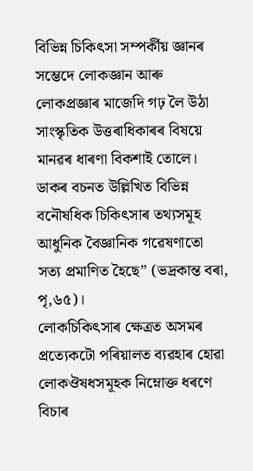বিভিন্ন চিকিৎসা সম্পৰ্কীয় জ্ঞানৰ সম্ভেদে লোকজ্ঞান আৰু লোকপ্ৰজ্ঞাৰ মাজেদি গঢ় লৈ উঠা সাংস্কৃতিক উত্তৰাধিকাৰৰ বিষয়ে মানৱৰ ধাৰণা বিকশাই তোলে। ডাকৰ বচনত উল্লিখিত বিভিন্ন বনৌষধিক চিকিৎসাৰ তথ্যসমূহ আধুনিক বৈজ্ঞানিক গৱেষণাতো সত্য প্ৰমাণিত হৈছে” (ভদ্ৰকান্ত বৰা, পৃ,৬৫)।
লোকচিকিৎসাৰ ক্ষেত্ৰত অসমৰ প্ৰত্যেকটো পৰিয়ালত ব্যৱহাৰ হোৱা লোকঔষধসমূহক নিম্নোক্ত ধৰণে বিচাৰ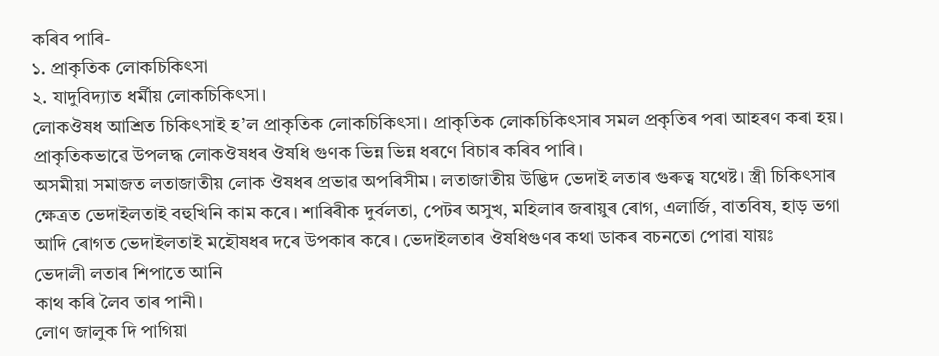কৰিব পাৰি-
১. প্ৰাকৃতিক লোকচিকিৎসা
২. যাদুবিদ্যাত ধৰ্মীয় লোকচিকিৎসা।
লোকঔষধ আশ্ৰিত চিকিৎসাই হ’ল প্ৰাকৃতিক লোকচিকিৎসা। প্ৰাকৃতিক লোকচিকিৎসাৰ সমল প্ৰকৃতিৰ পৰা আহৰণ কৰা হয়। প্ৰাকৃতিকভাৱে উপলদ্ধ লোকঔষধৰ ঔষধি গুণক ভিন্ন ভিন্ন ধৰণে বিচাৰ কৰিব পাৰি।
অসমীয়া সমাজত লতাজাতীয় লোক ঔষধৰ প্ৰভাৱ অপৰিসীম। লতাজাতীয় উদ্ভিদ ভেদাই লতাৰ গুৰুত্ব যথেষ্ট। স্ত্ৰী চিকিৎসাৰ ক্ষেত্ৰত ভেদাইলতাই বহুখিনি কাম কৰে। শাৰিৰীক দুৰ্বলতা, পেটৰ অসুখ, মহিলাৰ জৰায়ুৰ ৰোগ, এলাৰ্জি, বাতবিষ, হাড় ভগা আদি ৰোগত ভেদাইলতাই মহৌষধৰ দৰে উপকাৰ কৰে। ভেদাইলতাৰ ঔষধিগুণৰ কথা ডাকৰ বচনতো পোৱা যায়ঃ
ভেদালী লতাৰ শিপাতে আনি
কাথ কৰি লৈব তাৰ পানী।
লোণ জালুক দি পাগিয়া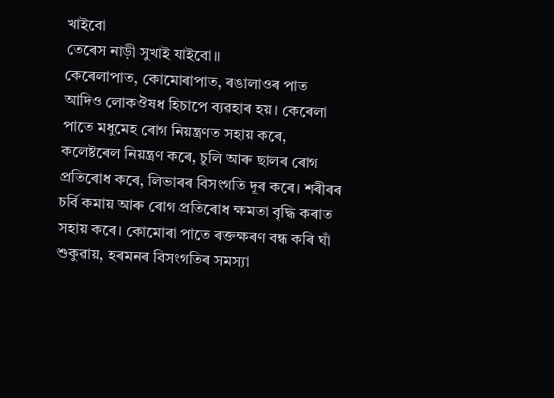খাইবো
তেৰেস নাড়ী সুখাই যাইবো।।
কেৰেলাপাত, কোমোৰাপাত, ৰঙালাওৰ পাত আদিও লোকঔষধ হিচাপে ব্যৱহাৰ হয়। কেৰেলা পাতে মধুমেহ ৰোগ নিয়ন্ত্ৰণত সহায় কৰে, কলেষ্টৰেল নিয়ন্ত্ৰণ কৰে, চুলি আৰু ছালৰ ৰোগ প্ৰতিৰোধ কৰে, লিভাৰৰ বিসংগতি দূৰ কৰে। শৰীৰৰ চৰ্বি কমায় আৰু ৰোগ প্ৰতিৰোধ ক্ষমতা বৃদ্ধি কৰাত সহায় কৰে। কোমোৰা পাতে ৰক্তক্ষৰণ বন্ধ কৰি ঘাঁ শুকুৱায়, হৰমনৰ বিসংগতিৰ সমস্যা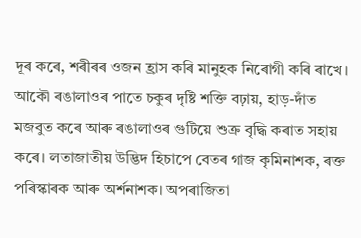দূৰ কৰে, শৰীৰৰ ওজন হ্ৰাস কৰি মানুহক নিৰোগী কৰি ৰাখে। আকৌ ৰঙালাওৰ পাতে চকুৰ দৃষ্টি শক্তি বঢ়ায়, হাড়-দাঁত মজবুত কৰে আৰু ৰঙালাওৰ গুটিয়ে শুক্ৰ বৃদ্ধি কৰাত সহায় কৰে। লতাজাতীয় উদ্ভিদ হিচাপে বেতৰ গাজ কৃমিনাশক, ৰক্ত পৰিস্কাৰক আৰু অৰ্শনাশক। অপৰাজিতা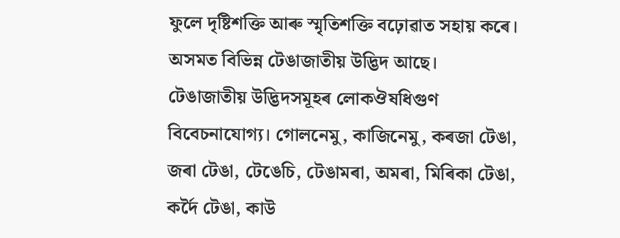ফুলে দৃষ্টিশক্তি আৰু স্মৃতিশক্তি বঢ়োৱাত সহায় কৰে।
অসমত বিভিন্ন টেঙাজাতীয় উদ্ভিদ আছে। টেঙাজাতীয় উদ্ভিদসমূহৰ লোকঔষধিগুণ বিবেচনাযোগ্য। গোলনেমু, কাজিনেমু, কৰজা টেঙা, জৰা টেঙা, টেঙেচি, টেঙামৰা, অমৰা, মিৰিকা টেঙা, কৰ্দৈ টেঙা, কাউ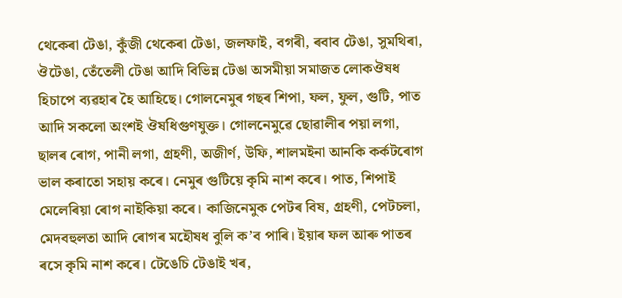থেকেৰা টেঙা, কুঁজী থেকেৰা টেঙা, জলফাই, বগৰী, ৰবাব টেঙা, সুমথিৰা, ঔটেঙা, তেঁতেলী টেঙা আদি বিভিন্ন টেঙা অসমীয়া সমাজত লোকঔষধ হিচাপে ব্যৱহাৰ হৈ আহিছে। গোলনেমুৰ গছৰ শিপা, ফল, ফুল, গুটি, পাত আদি সকলো অংশই ঔষধিগুণযুক্ত। গোলনেমুৱে ছোৱালীৰ পয়া লগা, ছালৰ ৰোগ, পানী লগা, গ্ৰহণী, অজীৰ্ণ, উফি, শালমইনা আনকি কৰ্কটৰোগ ভাল কৰাতো সহায় কৰে। নেমুৰ গুটিয়ে কৃমি নাশ কৰে। পাত, শিপাই মেলেৰিয়া ৰোগ নাইকিয়া কৰে। কাজিনেমুক পেটৰ বিষ, গ্ৰহণী, পেটচলা, মেদবহুলতা আদি ৰোগৰ মহৌষধ বুলি ক’ব পাৰি। ইয়াৰ ফল আৰু পাতৰ ৰসে কৃমি নাশ কৰে। টেঙেচি টেঙাই খৰ,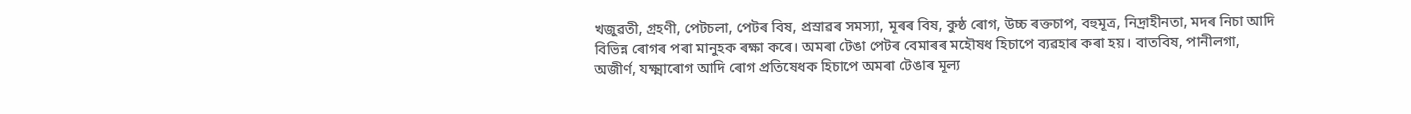খজুৱতী, গ্ৰহণী, পেটচলা, পেটৰ বিষ, প্ৰস্ৰাৱৰ সমস্যা, মূৰৰ বিষ, কুষ্ঠ ৰোগ, উচ্চ ৰক্তচাপ, বহুমূত্ৰ, নিদ্ৰাহীনতা, মদৰ নিচা আদি বিভিন্ন ৰোগৰ পৰা মানুহক ৰক্ষা কৰে। অমৰা টেঙা পেটৰ বেমাৰৰ মহৌষধ হিচাপে ব্যৱহাৰ কৰা হয়। বাতবিষ, পানীলগা, অজীৰ্ণ, যক্ষ্মাৰোগ আদি ৰোগ প্ৰতিষেধক হিচাপে অমৰা টেঙাৰ মূল্য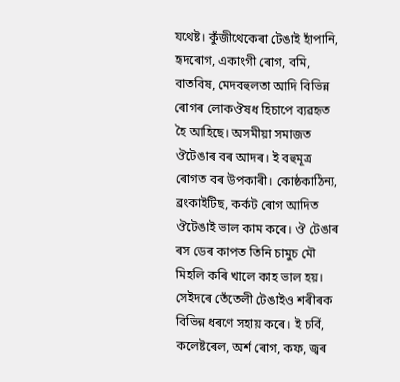যথেষ্ট। কুঁজীথেকেৰা টেঙাই হাঁপানি, হৃদৰোগ, একাংগী ৰোগ, বমি, বাতবিষ, মেদবহুলতা আদি বিভিন্ন ৰোগৰ লোকঔষধ হিচাপে ব্যৱহৃত হৈ আহিছে। অসমীয়া সমাজত ঔটেঙাৰ বৰ আদৰ। ই বহুমূত্ৰ ৰোগত বৰ উপকাৰী। কোষ্ঠকাঠিন্য, ব্ৰংকাইটিছ, কৰ্কট ৰোগ আদিত ঔটেঙাই ভাল কাম কৰে। ঔ টেঙাৰ ৰস ডেৰ কাপত তিনি চামুচ মৌ মিহলি কৰি খালে কাহ ভাল হয়। সেইদৰে তেঁতেলী টেঙাইও শৰীৰক বিভিন্ন ধৰণে সহায় কৰে। ই চৰ্বি, কলেষ্টৰেল, অৰ্শ ৰোগ, কফ, জ্বৰ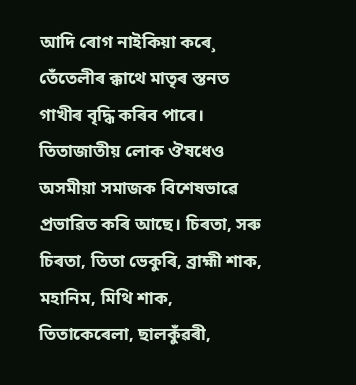আদি ৰোগ নাইকিয়া কৰে¸ তেঁতেলীৰ ক্কাথে মাতৃৰ স্তনত গাখীৰ বৃদ্ধি কৰিব পাৰে।
তিতাজাতীয় লোক ঔষধেও অসমীয়া সমাজক বিশেষভাৱে প্ৰভাৱিত কৰি আছে। চিৰতা, সৰু চিৰতা, তিতা ভেকুৰি, ব্ৰাহ্মী শাক, মহানিম, মিথি শাক, তিতাকেৰেলা, ছালকুঁৱৰী,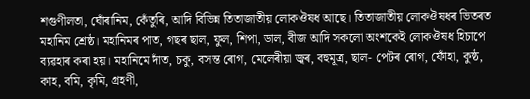শগুণীলতা, ঘোঁৰানিম, কেঁতুৰি, আদি বিভিন্ন তিতাজাতীয় লোকঔষধ আছে। তিতাজাতীয় লোকঔষধৰ ভিতৰত মহানিম শ্ৰেষ্ঠ। মহানিমৰ পাত, গছৰ ছাল, ফুল, শিপা, ডাল, বীজ আদি সকলো অংশকেই লোকঔষধ হিচাপে ব্যৱহাৰ কৰা হয়। মহানিমে দাঁত, চকু, বসন্ত ৰোগ, মেলেৰীয়া জ্বৰ, বহুমূত্ৰ, ছাল- পেটৰ ৰোগ, ফোঁহা, কুষ্ঠ, কাহ, বমি, কৃমি, গ্ৰহণী,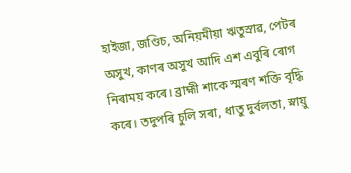হাইজা, জণ্ডিচ, অনিয়মীয়া ঋতুস্ৰাৱ, পেটৰ অসুখ, কাণৰ অসুখ আদি এশ এবুৰি ৰোগ নিৰাময় কৰে। ব্ৰাহ্মী শাকে স্মৰণ শক্তি বৃদ্ধি কৰে। তদুপৰি চুলি সৰা, ধাতু দুৰ্বলতা, স্নায়ু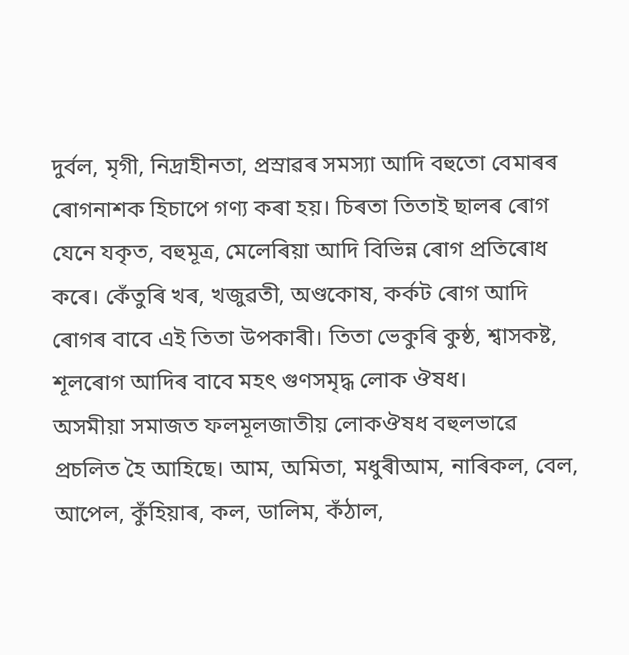দুৰ্বল, মৃগী, নিদ্ৰাহীনতা, প্ৰস্ৰাৱৰ সমস্যা আদি বহুতো বেমাৰৰ ৰোগনাশক হিচাপে গণ্য কৰা হয়। চিৰতা তিতাই ছালৰ ৰোগ যেনে যকৃত, বহুমূত্ৰ, মেলেৰিয়া আদি বিভিন্ন ৰোগ প্ৰতিৰোধ কৰে। কেঁতুৰি খৰ, খজুৱতী, অণ্ডকোষ, কৰ্কট ৰোগ আদি ৰোগৰ বাবে এই তিতা উপকাৰী। তিতা ভেকুৰি কুষ্ঠ, শ্বাসকষ্ট, শূলৰোগ আদিৰ বাবে মহৎ গুণসমৃদ্ধ লোক ঔষধ।
অসমীয়া সমাজত ফলমূলজাতীয় লোকঔষধ বহুলভাৱে প্ৰচলিত হৈ আহিছে। আম, অমিতা, মধুৰীআম, নাৰিকল, বেল, আপেল, কুঁহিয়াৰ, কল, ডালিম, কঁঠাল,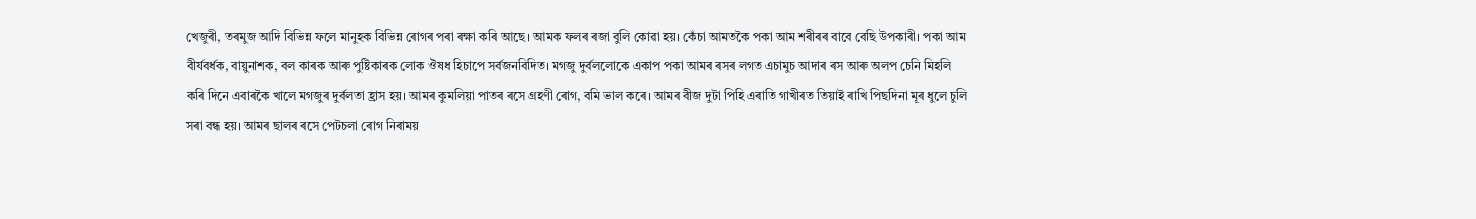খেজুৰী, তৰমুজ আদি বিভিন্ন ফলে মানুহক বিভিন্ন ৰোগৰ পৰা ৰক্ষা কৰি আছে। আমক ফলৰ ৰজা বুলি কোৱা হয়। কেঁচা আমতকৈ পকা আম শৰীৰৰ বাবে বেছি উপকাৰী। পকা আম বীৰ্যবৰ্ধক, বায়ুনাশক, বল কাৰক আৰু পুষ্টিকাৰক লোক ঔষধ হিচাপে সৰ্বজনবিদিত। মগজু দুৰ্বললোকে একাপ পকা আমৰ ৰসৰ লগত এচামুচ আদাৰ ৰস আৰু অলপ চেনি মিহলি কৰি দিনে এবাৰকৈ খালে মগজুৰ দুৰ্বলতা হ্ৰাস হয়। আমৰ কুমলিয়া পাতৰ ৰসে গ্ৰহণী ৰোগ, বমি ভাল কৰে। আমৰ বীজ দুটা পিহি এৰাতি গাখীৰত তিয়াই ৰাখি পিছদিনা মূৰ ধুলে চুলি সৰা বন্ধ হয়। আমৰ ছালৰ ৰসে পেটচলা ৰোগ নিৰাময়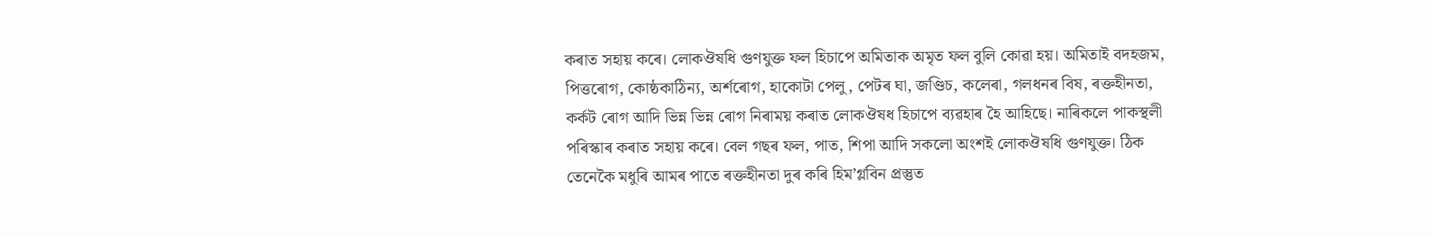কৰাত সহায় কৰে। লোকঔষধি গুণযুক্ত ফল হিচাপে অমিতাক অমৃত ফল বুলি কোৱা হয়। অমিতাই বদহজম, পিত্তৰোগ, কোষ্ঠকাঠিন্য, অৰ্শৰোগ, হাকোটা পেলু, পেটৰ ঘা, জণ্ডিচ, কলেৰা, গলধনৰ বিষ, ৰক্তহীনতা, কৰ্কট ৰোগ আদি ভিন্ন ভিন্ন ৰোগ নিৰাময় কৰাত লোকঔষধ হিচাপে ব্যৱহাৰ হৈ আহিছে। নাৰিকলে পাকস্থলী পৰিস্কাৰ কৰাত সহায় কৰে। বেল গছৰ ফল, পাত, শিপা আদি সকলো অংশই লোকঔষধি গুণযুক্ত। ঠিক তেনেকৈ মধুৰি আমৰ পাতে ৰক্তহীনতা দুৰ কৰি হিম’গ্লবিন প্ৰস্তুত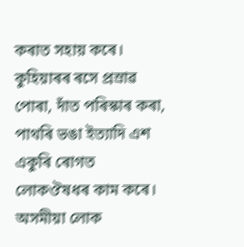কৰাত সহায় কৰে। কুহিয়াৰৰ ৰসে প্ৰস্ৰাৱ পোৰা, দাঁত পৰিস্কাৰ কৰা, পাথৰি ভঙা ইত্যাদি এশ একুৰি ৰোগত লোকঔষধৰ কাম কৰে।
অসমীয়া লোক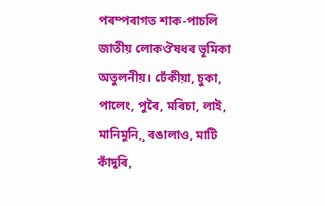পৰম্পৰাগত শাক-পাচলি জাতীয় লোকঔষধৰ ভূমিকা অতুলনীয়। ঢেঁকীয়া, চুকা, পালেং, পুৰৈ, মৰিচা, লাই, মানিমুনি,¸ ৰঙালাও, মাটি কাঁদুৰি,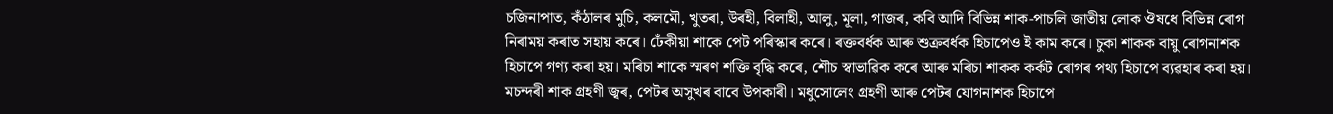চজিনাপাত, কঁঠালৰ মুচি, কলমৌ, খুতৰা, উৰহী, বিলাহী, আলু, মূলা, গাজৰ, কবি আদি বিভিন্ন শাক-পাচলি জাতীয় লোক ঔষধে বিভিন্ন ৰোগ নিৰাময় কৰাত সহায় কৰে। ঢেঁকীয়া শাকে পেট পৰিস্কাৰ কৰে। ৰক্তবৰ্ধক আৰু শুক্ৰবৰ্ধক হিচাপেও ই কাম কৰে। চুকা শাকক বায়ু ৰোগনাশক হিচাপে গণ্য কৰা হয়। মৰিচা শাকে স্মৰণ শক্তি বৃদ্ধি কৰে, শৌচ স্বাভাৱিক কৰে আৰু মৰিচা শাকক কৰ্কট ৰোগৰ পথ্য হিচাপে ব্যৱহাৰ কৰা হয়। মচন্দৰী শাক গ্ৰহণী জ্বৰ, পেটৰ অসুখৰ বাবে উপকাৰী। মধুসোলেং গ্ৰহণী আৰু পেটৰ যোগনাশক হিচাপে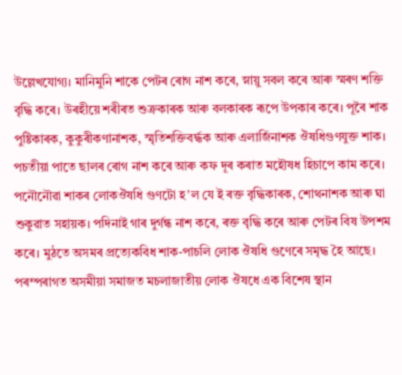উল্লেখযোগ্য। মানিমুনি শাকে পেটৰ ৰোগ নাশ কৰে, স্নায়ু সবল কৰে আৰু স্মৰণ শক্তি বৃদ্ধি কৰে। উৰহীয়ে শৰীৰত শুক্ৰকাৰক আৰু বলকাৰক ৰূপে উপকাৰ কৰে। পূৰৈ শাক পুষ্টিকাৰক, কুকুৰীকণানাশক, স্মৃতিশক্তিবৰ্দ্ধক আৰু এলাৰ্জিনাশক ঔষধিগুণযুক্ত শাক। পচতীয়া পাতে ছালৰ ৰোগ নাশ কৰে আৰু কফ দূৰ কৰাত মহৌষধ হিচাপে কাম কৰে। পনৌনৌৱা শাকৰ লোকঔষধি গুণটো হ’ল যে ই ৰক্ত বৃদ্ধিকাৰক, শোথনাশক আৰু ঘা শুকুৱাত সহায়ক। পদিনাই গাৰ দুৰ্গন্ধ নাশ কৰে, ৰক্ত বৃদ্ধি কৰে আৰু পেটৰ বিষ উপশম কৰে। মুঠতে অসমৰ প্ৰত্যেকবিধ শাক-পাচলি লোক ঔষধি গুণেৰে সমৃদ্ধ হৈ আছে।
পৰম্পৰাগত অসমীয়া সমাজত মচলাজাতীয় লোক ঔষধে এক বিশেষ স্থান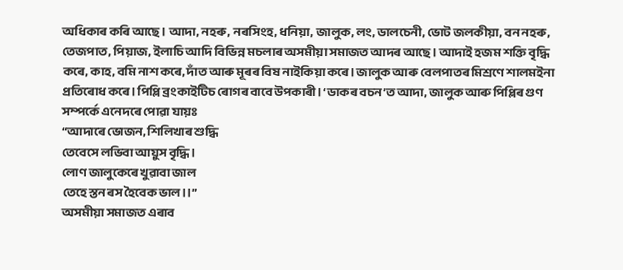অধিকাৰ কৰি আছে। আদা, নহৰু, নৰসিংহ, ধনিয়া, জালুক, লং, ডালচেনী, ভোট জলকীয়া, বন নহৰু, তেজপাত, পিয়াজ, ইলাচি আদি বিভিন্ন মচলাৰ অসমীয়া সমাজত আদৰ আছে। আদাই হজম শক্তি বৃদ্ধি কৰে, কাহ, বমি নাশ কৰে, দাঁত আৰু মূৰৰ বিষ নাইকিয়া কৰে। জালুক আৰু বেলপাতৰ মিশ্ৰণে শালমইনা প্ৰতিৰোধ কৰে। পিপ্লি ব্ৰংকাইটিচ ৰোগৰ বাবে উপকাৰী। ‘ডাকৰ বচন’ত আদা, জালুক আৰু পিপ্লিৰ গুণ সম্পৰ্কে এনেদৰে পোৱা যায়ঃ
“আদাৰে ভোজন, শিলিখাৰ শুদ্ধি
তেবেসে লভিবা আয়ুস বৃদ্ধি।
লোণ জালুকেৰে খুৱাবা জাল
তেহে স্তন ৰস হৈবেক ভাল।।”
অসমীয়া সমাজত এৰাব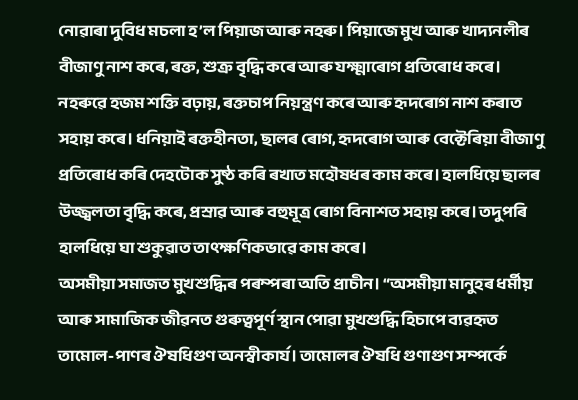নোৱাৰা দুবিধ মচলা হ’ল পিয়াজ আৰু নহৰু। পিয়াজে মুখ আৰু খাদ্যনলীৰ বীজাণু নাশ কৰে, ৰক্ত, শুক্ৰ বৃদ্ধি কৰে আৰু যক্ষ্মাৰোগ প্ৰতিৰোধ কৰে। নহৰুৱে হজম শক্তি বঢ়ায়, ৰক্তচাপ নিয়ন্ত্ৰণ কৰে আৰু হৃদৰোগ নাশ কৰাত সহায় কৰে। ধনিয়াই ৰক্তহীনতা, ছালৰ ৰোগ, হৃদৰোগ আৰু বেক্টেৰিয়া বীজাণু প্ৰতিৰোধ কৰি দেহটোক সুষ্ঠ কৰি ৰখাত মহৌষধৰ কাম কৰে। হালধিয়ে ছালৰ উজ্জ্বলতা বৃদ্ধি কৰে, প্ৰস্ৰাৱ আৰু বহুমূত্ৰ ৰোগ বিনাশত সহায় কৰে। তদুপৰি হালধিয়ে ঘা শুকুৱাত তাৎক্ষণিকভাৱে কাম কৰে।
অসমীয়া সমাজত মুখশুদ্ধিৰ পৰম্পৰা অতি প্ৰাচীন। “অসমীয়া মানুহৰ ধৰ্মীয় আৰু সামাজিক জীৱনত গুৰুত্বপূৰ্ণ স্থান পোৱা মুখশুদ্ধি হিচাপে ব্যৱহৃত তামোল-পাণৰ ঔষধিগুণ অনস্বীকাৰ্য। তামোলৰ ঔষধি গুণাগুণ সম্পৰ্কে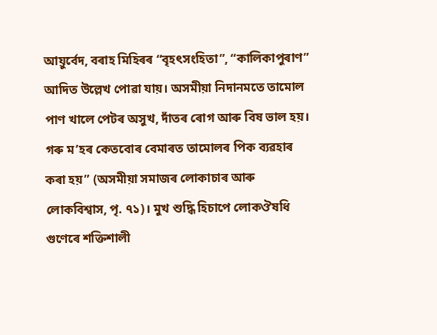আয়ুৰ্বেদ, বৰাহ মিহিৰৰ “বৃহৎসংহিতা”, “কালিকাপুৰাণ” আদিত উল্লেখ পোৱা যায়। অসমীয়া নিদানমতে তামোল পাণ খালে পেটৰ অসুখ, দাঁতৰ ৰোগ আৰু বিষ ভাল হয়। গৰু ম’হৰ কেতবোৰ বেমাৰত তামোলৰ পিক ব্যৱহাৰ কৰা হয়” (অসমীয়া সমাজৰ লোকাচাৰ আৰু লোকবিশ্বাস, পৃ. ৭১)। মুখ শুদ্ধি হিচাপে লোকঔষধি গুণেৰে শক্তিশালী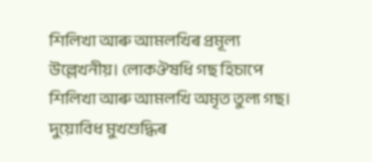শিলিখা আৰু আমলখিৰ প্ৰমূল্য উল্লেখনীয়। লোকঔষধি গছ হিচাপে শিলিখা আৰু আমলখি অমৃত তুল্য গছ। দুয়োবিধ মুখশুদ্ধিৰ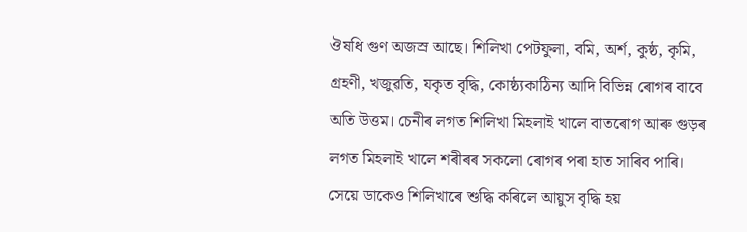ঔষধি গুণ অজস্ৰ আছে। শিলিখা পেটফুলা, বমি, অৰ্শ, কুষ্ঠ, কৃমি, গ্ৰহণী, খজুৱতি, যকৃত বৃদ্ধি, কোষ্ঠ্যকাঠিন্য আদি বিভিন্ন ৰোগৰ বাবে অতি উত্তম। চেনীৰ লগত শিলিখা মিহলাই খালে বাতৰোগ আৰু গুড়ৰ লগত মিহলাই খালে শৰীৰৰ সকলো ৰোগৰ পৰা হাত সাৰিব পাৰি। সেয়ে ডাকেও শিলিখাৰে শুদ্ধি কৰিলে আয়ুস বৃদ্ধি হয়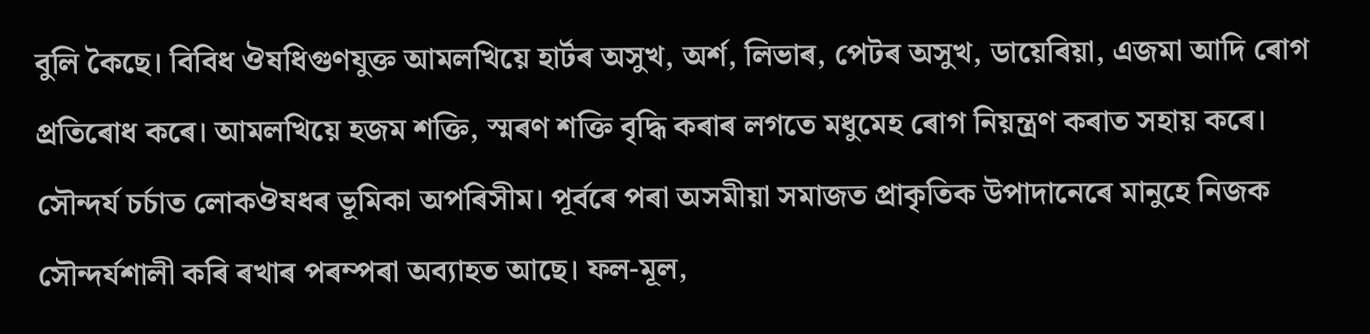বুলি কৈছে। বিবিধ ঔষধিগুণযুক্ত আমলখিয়ে হাৰ্টৰ অসুখ, অৰ্শ, লিভাৰ, পেটৰ অসুখ, ডায়েৰিয়া, এজমা আদি ৰোগ প্ৰতিৰোধ কৰে। আমলখিয়ে হজম শক্তি, স্মৰণ শক্তি বৃদ্ধি কৰাৰ লগতে মধুমেহ ৰোগ নিয়ন্ত্ৰণ কৰাত সহায় কৰে।
সৌন্দৰ্য চৰ্চাত লোকঔষধৰ ভূমিকা অপৰিসীম। পূৰ্বৰে পৰা অসমীয়া সমাজত প্ৰাকৃতিক উপাদানেৰে মানুহে নিজক সৌন্দৰ্যশালী কৰি ৰখাৰ পৰম্পৰা অব্যাহত আছে। ফল-মূল,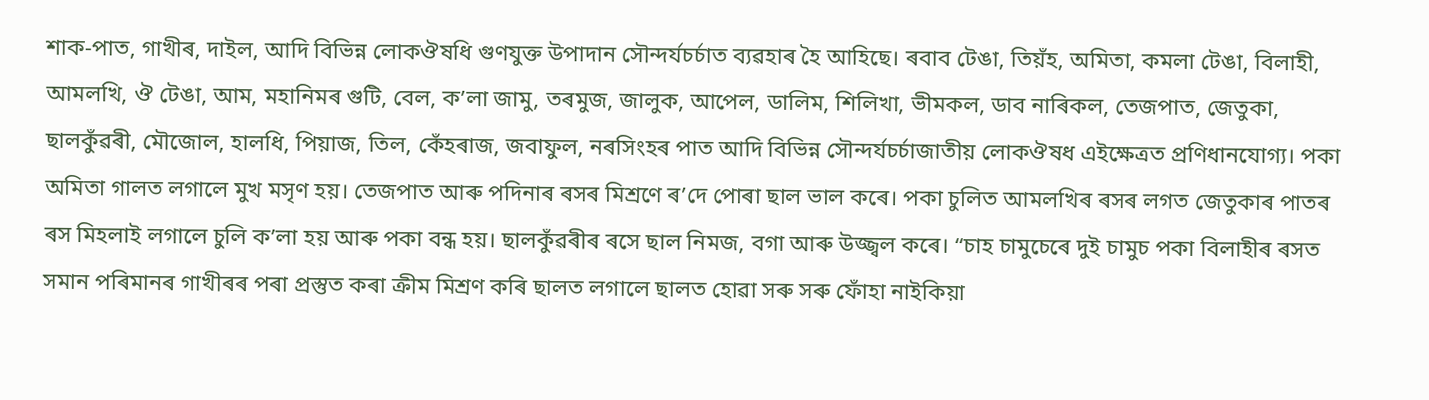শাক-পাত, গাখীৰ, দাইল, আদি বিভিন্ন লোকঔষধি গুণযুক্ত উপাদান সৌন্দৰ্যচৰ্চাত ব্যৱহাৰ হৈ আহিছে। ৰবাব টেঙা, তিয়ঁহ, অমিতা, কমলা টেঙা, বিলাহী, আমলখি, ঔ টেঙা, আম, মহানিমৰ গুটি, বেল, ক’লা জামু, তৰমুজ, জালুক, আপেল, ডালিম, শিলিখা, ভীমকল, ডাব নাৰিকল, তেজপাত, জেতুকা, ছালকুঁৱৰী, মৌজোল, হালধি, পিয়াজ, তিল, কেঁহৰাজ, জবাফুল, নৰসিংহৰ পাত আদি বিভিন্ন সৌন্দৰ্যচৰ্চাজাতীয় লোকঔষধ এইক্ষেত্ৰত প্ৰণিধানযোগ্য। পকা অমিতা গালত লগালে মুখ মসৃণ হয়। তেজপাত আৰু পদিনাৰ ৰসৰ মিশ্ৰণে ৰ’দে পোৰা ছাল ভাল কৰে। পকা চুলিত আমলখিৰ ৰসৰ লগত জেতুকাৰ পাতৰ ৰস মিহলাই লগালে চুলি ক’লা হয় আৰু পকা বন্ধ হয়। ছালকুঁৱৰীৰ ৰসে ছাল নিমজ, বগা আৰু উজ্জ্বল কৰে। “চাহ চামুচেৰে দুই চামুচ পকা বিলাহীৰ ৰসত সমান পৰিমানৰ গাখীৰৰ পৰা প্ৰস্তুত কৰা ক্ৰীম মিশ্ৰণ কৰি ছালত লগালে ছালত হোৱা সৰু সৰু ফোঁহা নাইকিয়া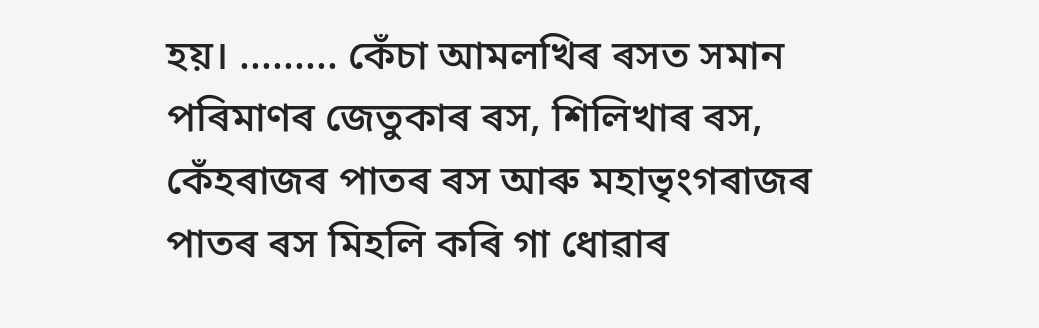হয়। ......... কেঁচা আমলখিৰ ৰসত সমান পৰিমাণৰ জেতুকাৰ ৰস, শিলিখাৰ ৰস, কেঁহৰাজৰ পাতৰ ৰস আৰু মহাভৃংগৰাজৰ পাতৰ ৰস মিহলি কৰি গা ধোৱাৰ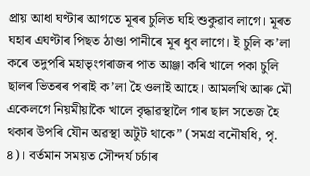প্ৰায় আধা ঘণ্টাৰ আগতে মূৰৰ চুলিত ঘহি শুকুৱাব লাগে। মূৰত ঘহাৰ এঘণ্টাৰ পিছত ঠাণ্ডা পানীৰে মূৰ ধুব লাগে। ই চুলি ক’লা কৰে তদুপৰি মহাভৃংগৰাজৰ পাত আঞ্জা কৰি খালে পকা চুলি ছালৰ ভিতৰৰ পৰাই ক’লা হৈ ওলাই আহে। আমলখি আৰু মৌ একেলগে নিয়মীয়াকৈ খালে বৃদ্ধাৱস্থালৈ গাৰ ছাল সতেজ হৈ থকাৰ উপৰি যৌন অৱস্থা অটুট থাকে” (সমগ্ৰ বনৌষধি, পৃ. ৪)। বৰ্তমান সময়ত সৌন্দৰ্য চৰ্চাৰ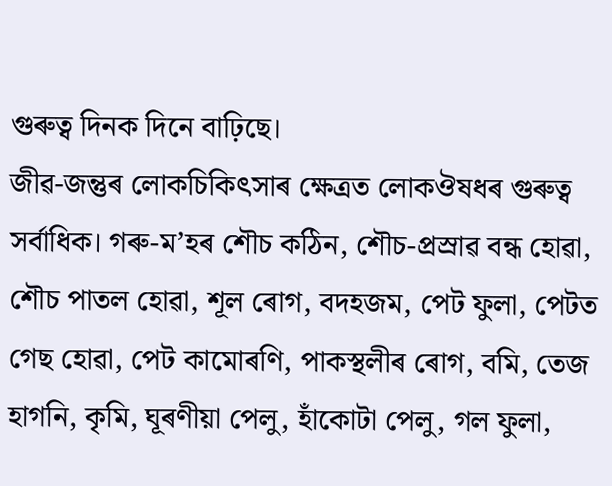গুৰুত্ব দিনক দিনে বাঢ়িছে।
জীৱ-জন্তুৰ লোকচিকিৎসাৰ ক্ষেত্ৰত লোকঔষধৰ গুৰুত্ব সৰ্বাধিক। গৰু-ম’হৰ শৌচ কঠিন, শৌচ-প্ৰস্ৰাৱ বন্ধ হোৱা, শৌচ পাতল হোৱা, শূল ৰোগ, বদহজম, পেট ফুলা, পেটত গেছ হোৱা, পেট কামোৰণি, পাকস্থলীৰ ৰোগ, বমি, তেজ হাগনি, কৃমি, ঘূৰণীয়া পেলু, হাঁকোটা পেলু, গল ফুলা,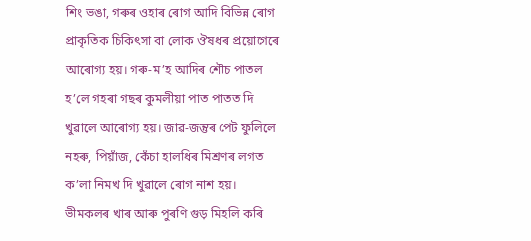শিং ভঙা, গৰুৰ ওহাৰ ৰোগ আদি বিভিন্ন ৰোগ প্ৰাকৃতিক চিকিৎসা বা লোক ঔষধৰ প্ৰয়োগেৰে আৰোগ্য হয়। গৰু-ম’হ আদিৰ শৌচ পাতল হ’লে গহৰা গছৰ কুমলীয়া পাত পাতত দি খুৱালে আৰোগ্য হয়। জাৱ-জন্তুৰ পেট ফুলিলে নহৰু, পিয়াঁজ, কেঁচা হালধিৰ মিশ্ৰণৰ লগত ক’লা নিমখ দি খুৱালে ৰোগ নাশ হয়। ভীমকলৰ খাৰ আৰু পুৰণি গুড় মিহলি কৰি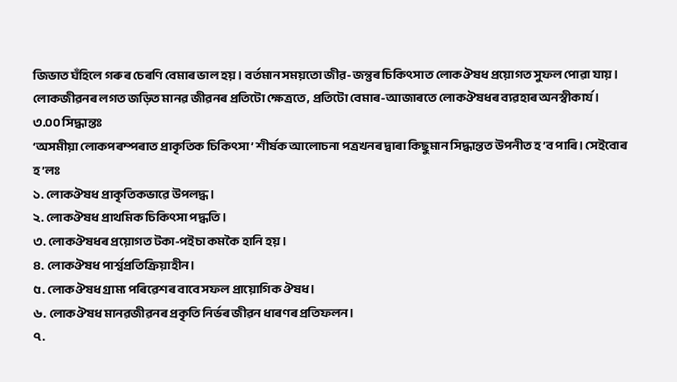জিভাত ঘঁহিলে গৰুৰ চেৰণি বেমাৰ ভাল হয়। বৰ্তমান সময়তো জীৱ-জন্তুৰ চিকিৎসাত লোকঔষধ প্ৰয়োগত সুফল পোৱা যায়। লোকজীৱনৰ লগত জড়িত মানৱ জীৱনৰ প্ৰতিটো ক্ষেত্ৰতে, প্ৰতিটো বেমাৰ-আজাৰতে লোকঔষধৰ ব্যৱহাৰ অনস্বীকাৰ্য।
৩.০০ সিদ্ধান্তঃ
‘অসমীয়া লোকপৰম্পৰাত প্ৰাকৃতিক চিকিৎসা’ শীৰ্ষক আলোচনা পত্ৰখনৰ দ্বাৰা কিছুমান সিদ্ধান্তত উপনীত হ’ব পাৰি। সেইবোৰ হ’লঃ
১. লোকঔষধ প্ৰাকৃতিকভাৱে উপলদ্ধ।
২. লোকঔষধ প্ৰাথমিক চিকিৎসা পদ্ধতি।
৩. লোকঔষধৰ প্ৰয়োগত টকা-পইচা কমকৈ হানি হয়।
৪. লোকঔষধ পাৰ্শ্বপ্ৰতিক্ৰিয়াহীন।
৫. লোকঔষধ গ্ৰাম্য পৰিৱেশৰ বাবে সফল প্ৰায়োগিক ঔষধ।
৬. লোকঔষধ মানৱজীৱনৰ প্ৰকৃতি নিৰ্ভৰ জীৱন ধাৰণৰ প্ৰতিফলন।
৭.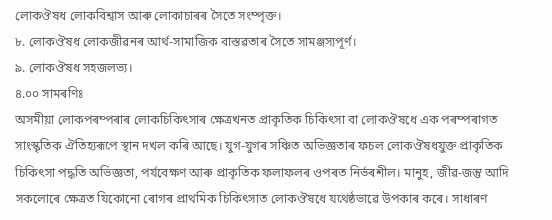লোকঔষধ লোকবিশ্বাস আৰু লোকাচাৰৰ সৈতে সংম্পৃক্ত।
৮. লোকঔষধ লোকজীৱনৰ আৰ্থ-সামাজিক বাস্তৱতাৰ সৈতে সামঞ্জস্যপূৰ্ণ।
৯. লোকঔষধ সহজলভ্য।
৪.০০ সামৰণিঃ
অসমীয়া লোকপৰম্পৰাৰ লোকচিকিৎসাৰ ক্ষেত্ৰখনত প্ৰাকৃতিক চিকিৎসা বা লোকঔষধে এক পৰম্পৰাগত সাংস্কৃতিক ঐতিহ্যৰূপে স্থান দখল কৰি আছে। যুগ-যুগৰ সঞ্চিত অভিজ্ঞতাৰ ফচল লোকঔষধযুক্ত প্ৰাকৃতিক চিকিৎসা পদ্ধতি অভিজ্ঞতা, পৰ্যবেক্ষণ আৰু প্ৰাকৃতিক ফলাফলৰ ওপৰত নিৰ্ভৰশীল। মানুহ, জীৱ-জন্তু আদি সকলোৰে ক্ষেত্ৰত যিকোনো ৰোগৰ প্ৰাথমিক চিকিৎসাত লোকঔষধে যথেষ্ঠভাৱে উপকাৰ কৰে। সাধাৰণ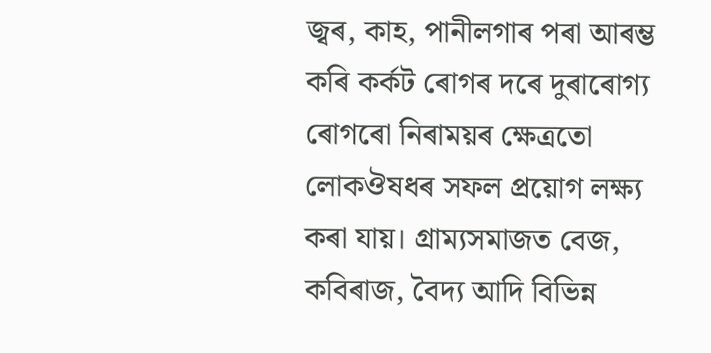জ্বৰ, কাহ, পানীলগাৰ পৰা আৰম্ভ কৰি কৰ্কট ৰোগৰ দৰে দুৰাৰোগ্য ৰোগৰো নিৰাময়ৰ ক্ষেত্ৰতো লোকঔষধৰ সফল প্ৰয়োগ লক্ষ্য কৰা যায়। গ্ৰাম্যসমাজত বেজ, কবিৰাজ, বৈদ্য আদি বিভিন্ন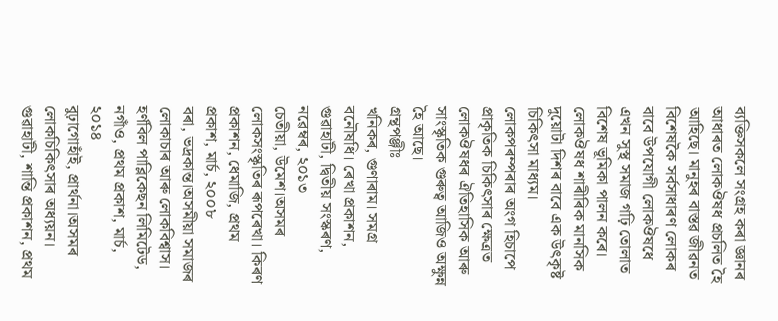ব্যক্তিসকলে সংগ্ৰহ কৰা জ্ঞানৰ আধাৰত লোকঔষধ প্ৰচলিত হৈ আহিছে। মানুহৰ বাস্তৱ জীৱনত বিশেষকৈ সৰ্বসাধাৰণ লোকৰ বাবে উপযোগী লোকঔষধে এখন সুস্থ সমাজ গঢ়ি তোলাত বিশেষ ভূমিকা পালন কৰে। লোকঔষধ শাৰীৰিক মানসিক দুয়োটা দিশৰ বাবে এক উৎকৃষ্ট চিকিৎসা মাধ্যম। লোকপৰম্পৰাৰ অংগ হিচাপে প্ৰাকৃতিক চিকিৎসাৰ ক্ষেত্ৰত লোকঔষধৰ ঐতিহাসিক আৰু সাংস্কৃতিক গুৰুত্ব আজিও অক্ষুন্ন হৈ আছে।
গ্ৰন্থপঞ্জীঃ
খনিকৰ, গুণাৰাম। সমগ্ৰ বনৌষধি। ৰেখা প্ৰকাশন, গুৱাহাটী, দ্বিতীয় সংস্কৰণ, নৱেম্বৰ, ২০১৩
চেতীয়া, উমেশ।অসমৰ লোকসংস্কৃতিৰ ৰূপৰেখা। কিৰণ প্ৰকাশন, ধেমাজি, প্ৰথম প্ৰকাশ, মাৰ্চ, ২০০৮
বৰা, ভদ্ৰকান্ত।অসমীয়া সমাজৰ লোকাচাৰ আৰু লোকবিশ্বাস। হৰ্ণবিল পাব্লিকেছন লিমিটেড, নগাঁও, প্ৰথম প্ৰকাশ, মাৰ্চ, ২০১৪
বুঢ়াগোহাঁই, প্ৰাৰ্থনা।অসমৰ লোকচিকিৎসাৰ অধ্যয়ন। গুৱাহাটী, শান্তি প্ৰকাশন, প্ৰথম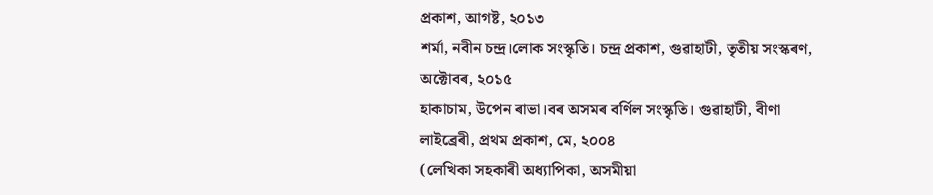প্ৰকাশ, আগষ্ট, ২০১৩
শৰ্মা, নবীন চন্দ্ৰ।লোক সংস্কৃতি। চন্দ্ৰ প্ৰকাশ, গুৱাহাটী, তৃতীয় সংস্কৰণ, অক্টোবৰ, ২০১৫
হাকাচাম, উপেন ৰাভা।বৰ অসমৰ বৰ্ণিল সংস্কৃতি। গুৱাহাটী, বীণা লাইব্ৰেৰী, প্ৰথম প্ৰকাশ, মে, ২০০৪
(লেখিকা সহকাৰী অধ্যাপিকা, অসমীয়া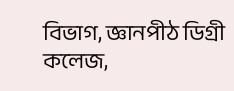বিভাগ, জ্ঞানপীঠ ডিগ্ৰী কলেজ,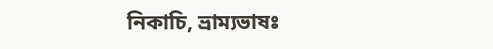নিকাচি, ভ্ৰাম্যভাষঃ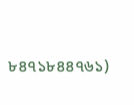৮৪৭১৮৪৪৭৬১)